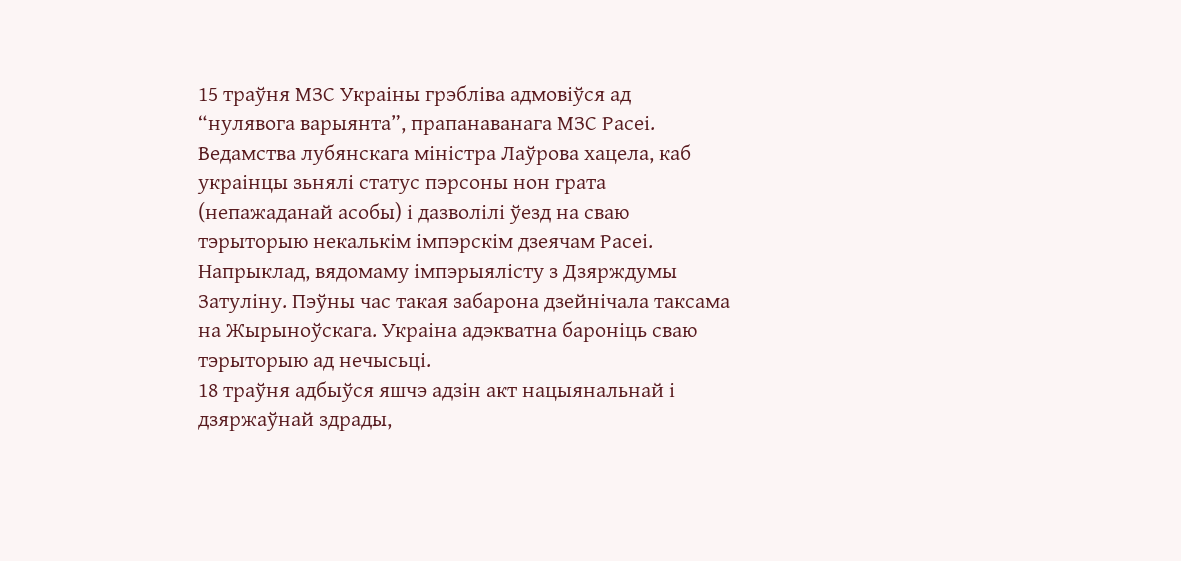15 траўня МЗС Украіны грэбліва адмовіўся ад “нулявога варыянта”, прапанаванага МЗС Расеі. Ведамства лубянскага міністра Лаўрова хацела, каб украінцы зьнялі статус пэрсоны нон грата (непажаданай асобы) і дазволілі ўезд на сваю тэрыторыю некалькім імпэрскім дзеячам Расеі. Напрыклад, вядомаму імпэрыялісту з Дзярждумы Затуліну. Пэўны час такая забарона дзейнічала таксама на Жырыноўскага. Украіна адэкватна бароніць сваю тэрыторыю ад нечысьці.
18 траўня адбыўся яшчэ адзін акт нацыянальнай і дзяржаўнай здрады,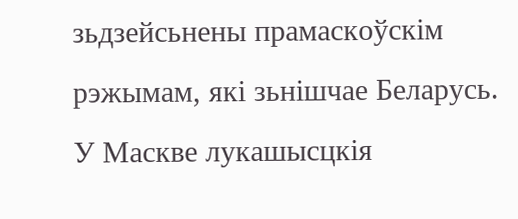зьдзейсьнены прамаскоўскім рэжымам, які зьнішчае Беларусь. У Маскве лукашысцкія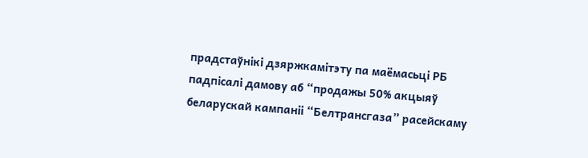прадстаўнікі дзяржкамітэту па маёмасьці РБ падпісалі дамову аб “продажы 50% акцыяў беларускай кампаніі “Белтрансгаза” расейскаму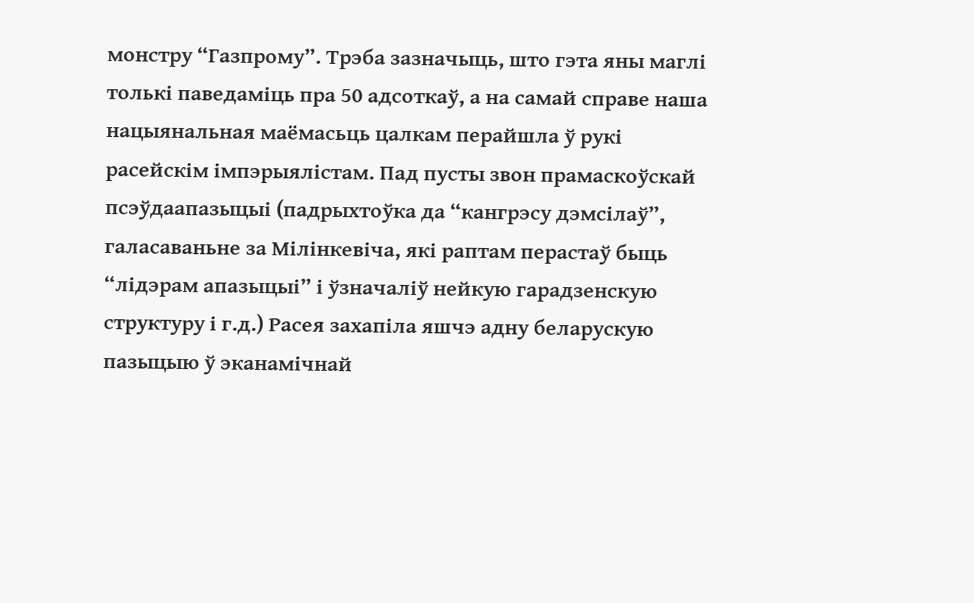монстру “Газпрому”. Трэба зазначыць, што гэта яны маглі толькі паведаміць пра 50 адсоткаў, а на самай справе наша нацыянальная маёмасьць цалкам перайшла ў рукі расейскім імпэрыялістам. Пад пусты звон прамаскоўскай псэўдаапазыцыі (падрыхтоўка да “кангрэсу дэмсілаў”, галасаваньне за Мілінкевіча, які раптам перастаў быць “лідэрам апазыцыі” і ўзначаліў нейкую гарадзенскую структуру і г.д.) Расея захапіла яшчэ адну беларускую пазыцыю ў эканамічнай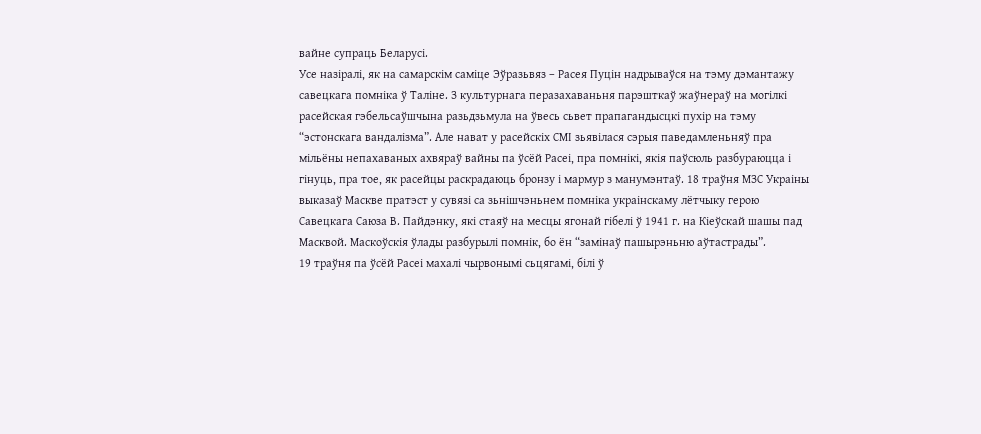вайне супраць Беларусі.
Усе назіралі, як на самарскім саміце Эўразьвяз – Расея Пуцін надрываўся на тэму дэмантажу савецкага помніка ў Таліне. З культурнага перазахаваньня парэшткаў жаўнераў на могілкі расейская гэбельсаўшчына разьдзьмула на ўвесь сьвет прапагандысцкі пухір на тэму “эстонскага вандалізма”. Але нават у расейскіх СМІ зьявілася сэрыя паведамленьняў пра мільёны непахаваных ахвяраў вайны па ўсёй Расеі, пра помнікі, якія паўсюль разбураюцца і гінуць, пра тое, як расейцы раскрадаюць бронзу і мармур з манумэнтаў. 18 траўня МЗС Украіны выказаў Маскве пратэст у сувязі са зьнішчэньнем помніка украінскаму лётчыку герою Савецкага Саюза В. Пайдэнку, які стаяў на месцы ягонай гібелі ў 1941 г. на Кіеўскай шашы пад Масквой. Маскоўскія ўлады разбурылі помнік, бо ён “замінаў пашырэньню аўтастрады”.
19 траўня па ўсёй Расеі махалі чырвонымі сьцягамі, білі ў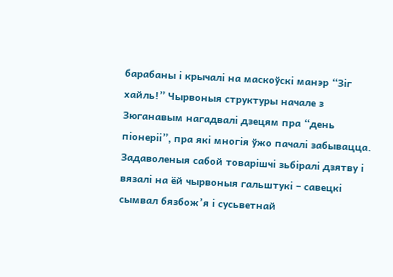барабаны і крычалі на маскоўскі манэр “Зіг хайль!” Чырвоныя структуры начале з Зюганавым нагадвалі дзецям пра “день піонеріі”, пра які многія ўжо пачалі забывацца. Задаволеныя сабой товарішчі зьбіралі дзятву і вязалі на ёй чырвоныя гальштукі – савецкі сымвал бязбож’я і сусьветнай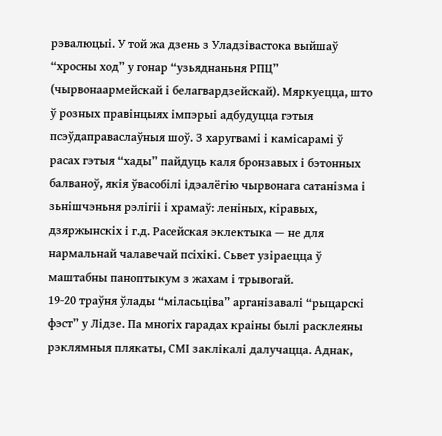рэвалюцыі. У той жа дзень з Уладзівастока выйшаў “хросны ход” у гонар “узьяднаньня РПЦ” (чырвонаармейскай і белагвардзейскай). Мяркуецца, што ў розных правінцыях імпэрыі адбудуцца гэтыя псэўдаправаслаўныя шоў. З харугвамі і камісарамі ў расах гэтыя “хады” пайдуць каля бронзавых і бэтонных балваноў, якія ўвасобілі ідэалёгію чырвонага сатанізма і зьнішчэньня рэлігіі і храмаў: леніных, кіравых, дзяржынскіх і г.д. Расейская эклектыка — не для нармальнай чалавечай псіхікі. Сьвет узіраецца ў маштабны паноптыкум з жахам і трывогай.
19-20 траўня ўлады “міласьціва” арганізавалі “рыцарскі фэст” у Лідзе. Па многіх гарадах краіны былі расклеяны рэклямныя плякаты, СМІ заклікалі далучацца. Аднак,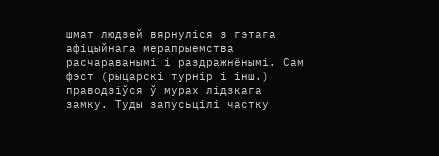шмат людзей вярнуліся з гэтага афіцыйнага мерапрыемства расчараванымі і раздражнёнымі. Сам фэст (рыцарскі турнір і інш.) праводзіўся ў мурах лідзкага замку. Туды запусьцілі частку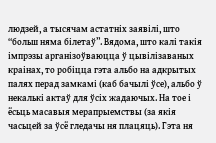людзей, а тысячам астатніх заявілі, што “больш няма білетаў”. Вядома, што калі такія імпрэзы арганізоўваюцца ў цывілізаваных краінах, то робіцца гэта альбо на адкрытых палях перад замкамі (каб бачылі ўсе), альбо ў некалькі актаў для ўсіх жадаючых. На тое і ёсьць масавыя мерапрыемствы (за якія часьцей за ўсё гледачы ня плацяць). Гэта ня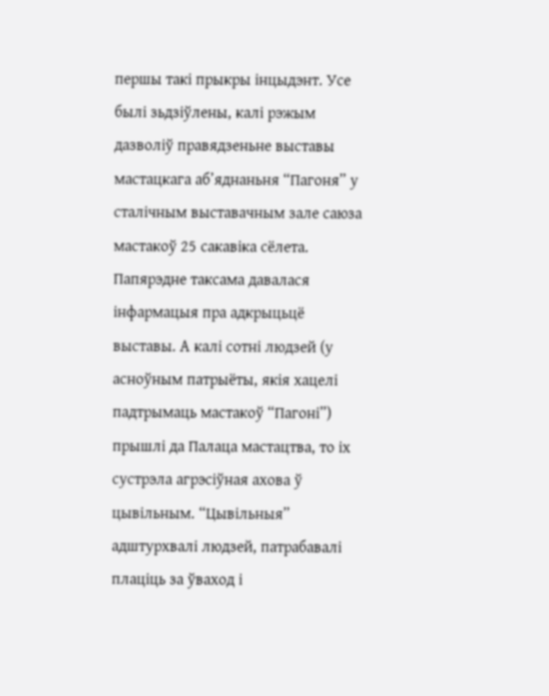першы такі прыкры інцыдэнт. Усе былі зьдзіўлены, калі рэжым дазволіў правядзеньне выставы мастацкага аб’яднаньня “Пагоня” у сталічным выставачным зале саюза мастакоў 25 сакавіка сёлета. Папярэдне таксама давалася інфармацыя пра адкрыцьцё выставы. А калі сотні людзей (у асноўным патрыёты, якія хацелі падтрымаць мастакоў “Пагоні”) прышлі да Палаца мастацтва, то іх сустрэла агрэсіўная ахова ў цывільным. “Цывільныя” адштурхвалі людзей, патрабавалі плаціць за ўваход і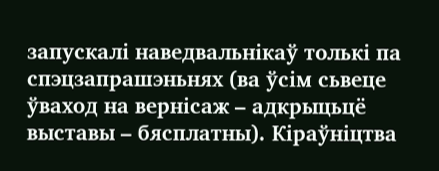запускалі наведвальнікаў толькі па спэцзапрашэньнях (ва ўсім сьвеце ўваход на вернісаж – адкрыцьцё выставы – бясплатны). Кіраўніцтва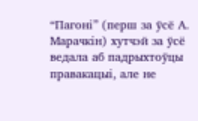“Пагоні” (перш за ўсё А. Марачкін) хутчэй за ўсё ведала аб падрыхтоўцы правакацыі, але не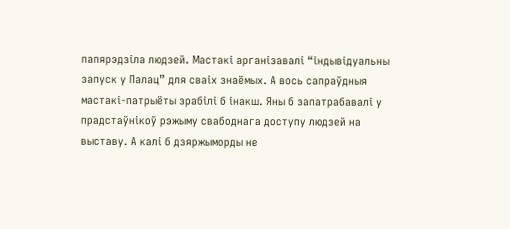папярэдзіла людзей. Мастакі арганізавалі “індывідуальны запуск у Палац” для сваіх знаёмых. А вось сапраўдныя мастакі-патрыёты зрабілі б інакш. Яны б запатрабавалі у прадстаўнікоў рэжыму свабоднага доступу людзей на выставу. А калі б дзяржыморды не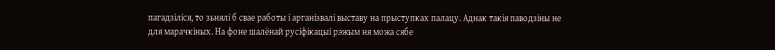пагадзіліся, то зьнялі б свае работы і арганізвалі выставу на прыступках палацу. Аднак такія паводзіны не для марачкіных. На фоне шалёнай русіфікацыі рэжым ня можа сябе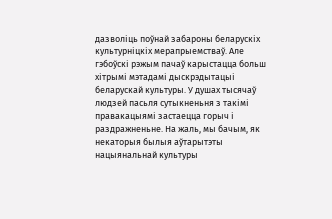дазволіць поўнай забароны беларускіх культурніцкіх мерапрыемстваў. Але гэбоўскі рэжым пачаў карыстацца больш хітрымі мэтадамі дыскрэдытацыі беларускай культуры. У душах тысячаў людзей пасьля сутыкненьня з такімі правакацыямі застаецца горыч і раздражненьне. На жаль, мы бачым, як некаторыя былыя аўтарытэты нацыянальнай культуры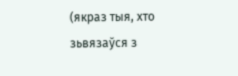(якраз тыя, хто зьвязаўся з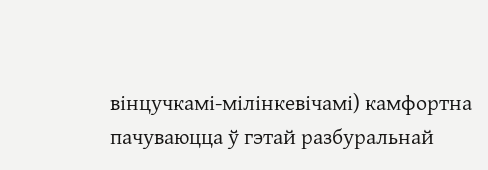вінцучкамі-мілінкевічамі) камфортна пачуваюцца ў гэтай разбуральнай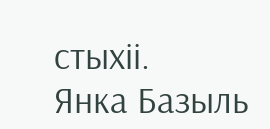стыхіі.
Янка Базыль